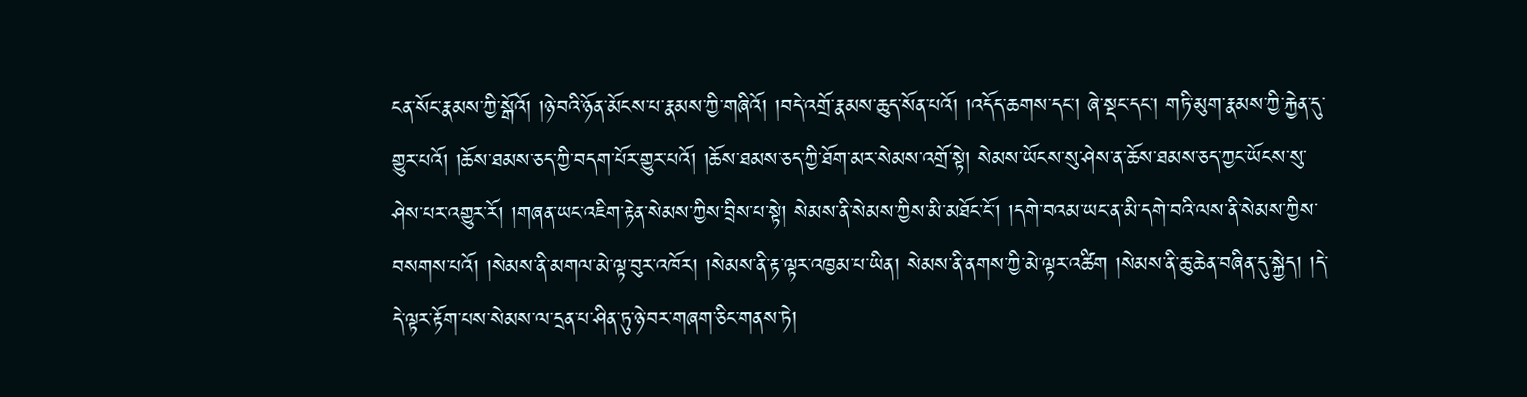ངན་སོང་རྣམས་ཀྱི་སྒོའོ། །ཉེ་བའི་ཉོན་མོངས་པ་རྣམས་ཀྱི་གཞིའོ། །བདེ་འགྲོ་རྣམས་ཆུད་སོན་པའོ། །འདོད་ཆགས་དང་། ཞེ་སྡང་དང་། གཏི་མུག་རྣམས་ཀྱི་རྐྱེན་དུ་གྱུར་པའོ། །ཆོས་ཐམས་ཅད་ཀྱི་བདག་པོར་གྱུར་པའོ། །ཆོས་ཐམས་ཅད་ཀྱི་ཐོག་མར་སེམས་འགྲོ་སྟེ། སེམས་ཡོངས་སུ་ཤེས་ན་ཆོས་ཐམས་ཅད་ཀྱང་ཡོངས་སུ་ཤེས་པར་འགྱུར་རོ། །གཞན་ཡང་འཇིག་རྟེན་སེམས་ཀྱིས་བྲིས་པ་སྟེ། སེམས་ནི་སེམས་ཀྱིས་མི་མཐོང་ངོ་། །དགེ་བའམ་ཡང་ན་མི་དགེ་བའི་ལས་ནི་སེམས་ཀྱིས་བསགས་པའོ། །སེམས་ནི་མགལ་མེ་ལྟ་བུར་འཁོར། །སེམས་ནི་རྟ་ལྟར་འཁྱམ་པ་ཡིན། སེམས་ནི་ནགས་ཀྱི་མེ་ལྟར་འཚིག །སེམས་ནི་ཆུ་ཆེན་བཞིན་དུ་སྐྱེད། །དེ་དེ་ལྟར་རྟོག་པས་སེམས་ལ་དྲན་པ་ཤིན་ཏུ་ཉེ་བར་གཞག་ཅིང་གནས་ཏེ།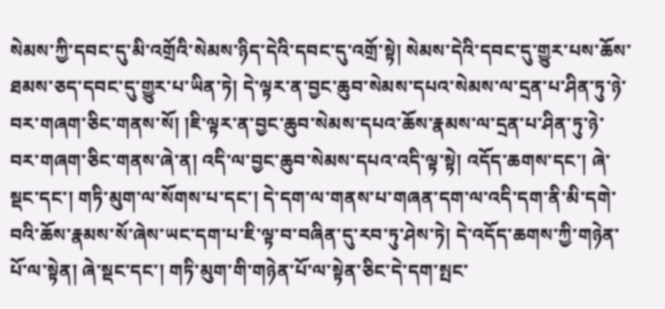སེམས་ཀྱི་དབང་དུ་མི་འགྲོའི་སེམས་ཉིད་དེའི་དབང་དུ་འགྲོ་སྟེ། སེམས་དེའི་དབང་དུ་གྱུར་པས་ཆོས་ཐམས་ཅད་དབང་དུ་གྱུར་པ་ཡིན་ཏེ། དེ་ལྟར་ན་བྱང་ཆུབ་སེམས་དཔའ་སེམས་ལ་དྲན་པ་ཤིན་ཏུ་ཉེ་བར་གཞག་ཅིང་གནས་སོ། །ཇི་ལྟར་ན་བྱང་ཆུབ་སེམས་དཔའ་ཆོས་རྣམས་ལ་དྲན་པ་ཤིན་ཏུ་ཉེ་བར་གཞག་ཅིང་གནས་ཞེ་ན། འདི་ལ་བྱང་ཆུབ་སེམས་དཔའ་འདི་ལྟ་སྟེ། འདོད་ཆགས་དང་། ཞེ་སྡང་དང་། གཏི་མུག་ལ་སོགས་པ་དང་། དེ་དག་ལ་གནས་པ་གཞན་དག་ལ་འདི་དག་ནི་མི་དགེ་བའི་ཆོས་རྣམས་སོ་ཞེས་ཡང་དག་པ་ཇི་ལྟ་བ་བཞིན་དུ་རབ་ཏུ་ཤེས་ཏེ། དེ་འདོད་ཆགས་ཀྱི་གཉེན་པོ་ལ་སྟེན། ཞེ་སྡང་དང་། གཏི་མུག་གི་གཉེན་པོ་ལ་སྟེན་ཅིང་དེ་དག་སྤང་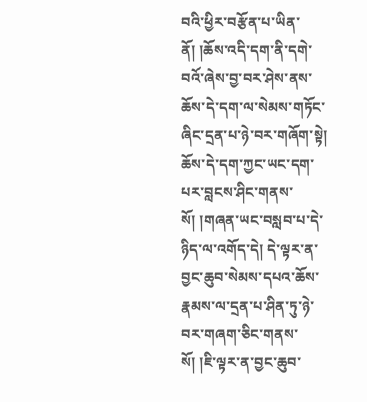བའི་ཕྱིར་བརྩོན་པ་ཡིན་ནོ། །ཆོས་འདི་དག་ནི་དགེ་བའོ་ཞེས་བྱ་བར་ཤེས་ནས་ཆོས་དེ་དག་ལ་སེམས་གཏོང་ཞིང་དྲན་པ་ཉེ་བར་གཞོག་སྟེ། ཆོས་དེ་དག་ཀྱང་ཡང་དག་པར་བླངས་ཤིང་གནས་སོ། །གཞན་ཡང་བསླབ་པ་དེ་ཉིད་ལ་འགོད་དེ། དེ་ལྟར་ན་བྱང་ཆུབ་སེམས་དཔའ་ཆོས་རྣམས་ལ་དྲན་པ་ཤིན་ཏུ་ཉེ་བར་གཞག་ཅིང་གནས་སོ། །ཇི་ལྟར་ན་བྱང་ཆུབ་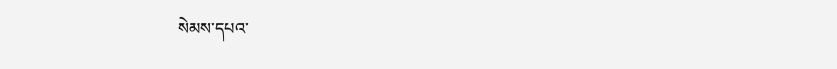སེམས་དཔའ་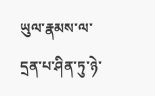ཡུལ་རྣམས་ལ་དྲན་པ་ཤིན་ཏུ་ཉེ་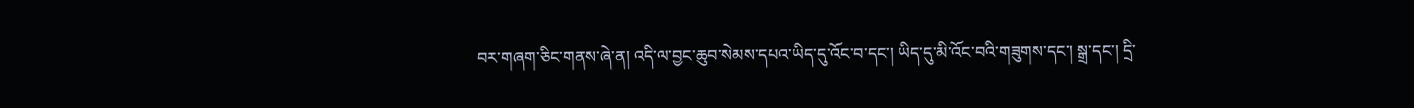བར་གཞག་ཅིང་གནས་ཞེ་ན། འདི་ལ་བྱང་ཆུབ་སེམས་དཔའ་ཡིད་དུ་འོང་བ་དང་། ཡིད་དུ་མི་འོང་བའི་གཟུགས་དང་། སྒྲ་དང་། དྲི་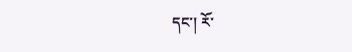དང་། རོ་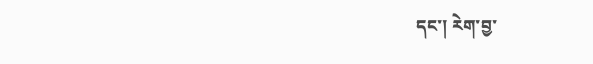དང་། རེག་བྱ་